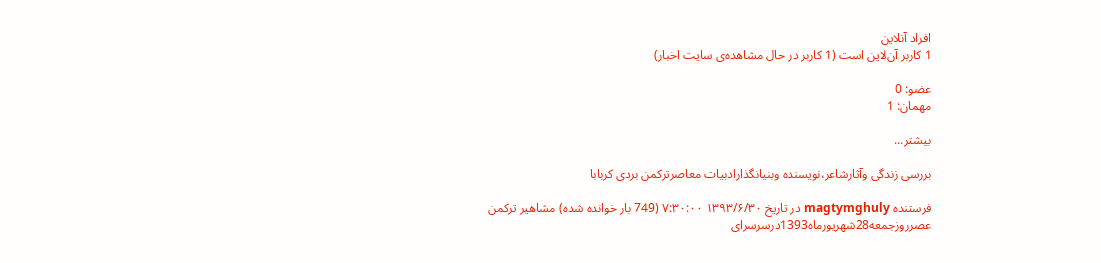افراد آنلاین
1 کاربر آن‌لاين است (1 کاربر در حال مشاهده‌ی سایت اخبار)

عضو: 0
مهمان: 1

بیشتر...

بررسی زندگی وآثارشاعر،نویسنده وبنیانگذارادبیات معاصرترکمن بردی کربابا

فرستنده magtymghuly در تاريخ ۱۳۹۳/۶/۳۰ ۷:۳۰:۰۰ (749 بار خوانده شده) مشاهیر ترکمن
عصرروزجمعه28شهریورماه1393درسرسرای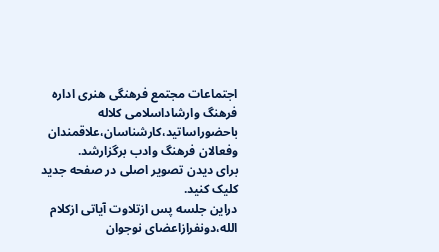اجتماعات مجتمع فرهنگی هنری اداره فرهنگ وارشاداسلامی کلاله باحضوراساتید،کارشناسان،علاقمندان وفعالان فرهنگ وادب برگزارشد.
برای دیدن تصویر اصلی در صفحه جدید کلیک کنید.
دراین جلسه پس ازتلاوت آیاتی ازکلام الله،دونفرازاعضای نوجوان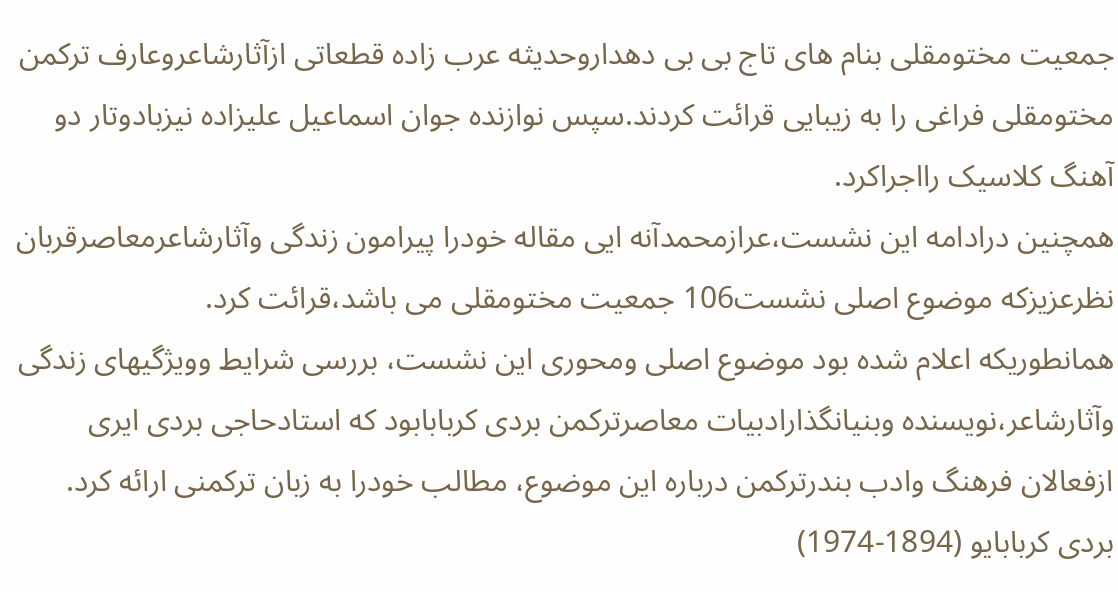جمعیت مختومقلی بنام های تاج بی بی دهداروحدیثه عرب زاده قطعاتی ازآثارشاعروعارف ترکمن مختومقلی فراغی را به زیبایی قرائت کردند.سپس نوازنده جوان اسماعیل علیزاده نیزبادوتار دو آهنگ کلاسیک رااجراکرد.
همچنین درادامه این نشست،عرازمحمدآنه ایی مقاله خودرا پیرامون زندگی وآثارشاعرمعاصرقربان نظرعزیزکه موضوع اصلی نشست106 جمعیت مختومقلی می باشد،قرائت کرد.
همانطوریکه اعلام شده بود موضوع اصلی ومحوری این نشست، بررسی شرایط وویژگیهای زندگی وآثارشاعر،نویسنده وبنیانگذارادبیات معاصرترکمن بردی کربابابود که استادحاجی بردی ایری ازفعالان فرهنگ وادب بندرترکمن درباره این موضوع، مطالب خودرا به زبان ترکمنی ارائه کرد.
بردی کربابایو (1894-1974)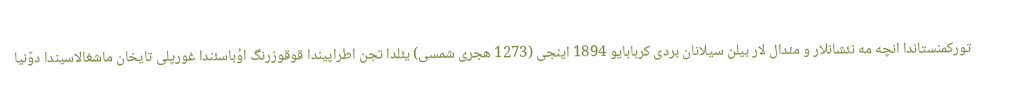تورکمنستاندا انچه مه نئشانلار و مئدال لار بیلن سیلانان بردی کربابایو 1894 اینجی (1273 هجری شمسی) یئلدا تجن اطراپیندا قوقوزرنگ اوُباسئندا غورپلی تایخان ماشغالاسیندا دوٌنیا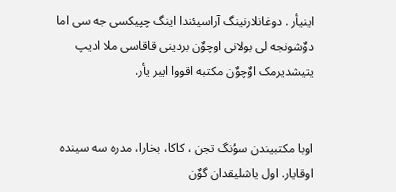اینیأر . دوغانلارنینگ آراسیئندا اینگ چپیکسی جه سی اما دوٌشونجه لی بولانی اوچوٌن بردینی قاقاسی ملا ادیپ یتیشدیرمک اوٌچوٌن مکتبه اقووا ایبر یأر.


اوبا مکتبیندن سوُنگ تجن ، کاکا، بخارا، مدره سه سینده اوقایار. اول یاشلیقدان گوٌن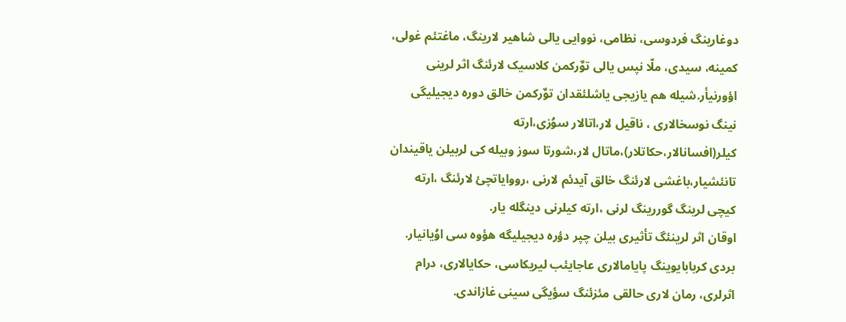دوغارینگ فردوسی، نظامی، نووایی یالی شاهیر لارینگ، ماغتئم غولی، کمینه، سیدی، ملّا نپس یالی توٌرکمن کلاسیک لارئنگ اثر لرینی اؤورنیأر.شیله هم یازیجی یاشلئقدان توٌرکمن خالق دوره دیجیلیگی نینگ نوسخالاری ، ناقیل لار،اتالار سوُزی،ارته کیلر(افسانالار،حکاتلار)،ماتال لار،شورتا سوز وبیله کی لربیلن یاقیندان تانئشیار،باغشی لارئنگ خالق آیدئم لارنی ،رووایاتچئ لارئنگ ،ارته کیچی لرینگ گوررینگ لرنی ،ارته کیلرنی دینگله یار.
اوقان اثر لرینئگ تأثیری بیلن چپر دؤره دیجیلیگه هؤوه سی اوُیانیار.
بردی کربابایوینگ پایامالاری عاجایئب لیریکاسی، حکایالاری، درام اثرلری، رمان لاری حالقی مئزئنگ سؤیگی سینی غازاندی.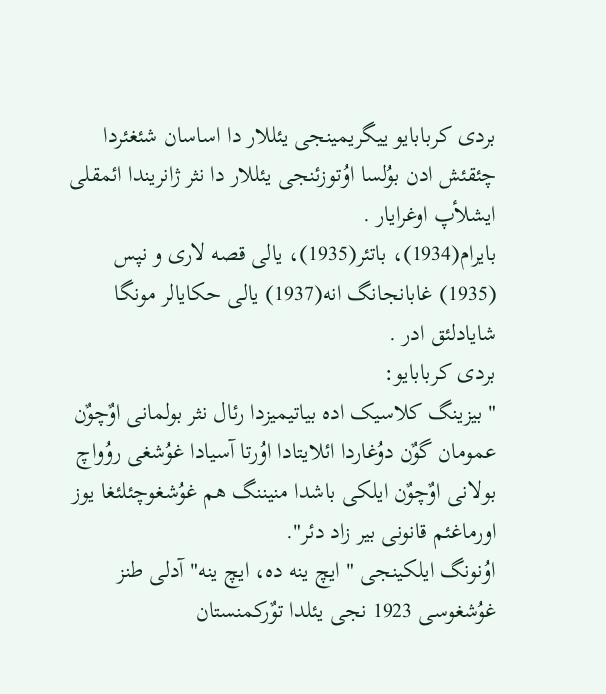بردی کربابایو ییگریمینجی یئللار دا اساسان شئغئردا چئقئش ادن بوُلسا اوُتوزئنجی یئللار دا نثر ژانریندا ائمقلی ایشلأپ اوغرایار .
بایرام(1934)، باتئر(1935)، یالی قصه لاری و نپس (1935) غابانجانگ انه(1937) یالی حکایالر مونگا شایادلئق ادر .
بردی کربابایو:
" بیزینگ کلاسیک اده بیاتیمیزدا رئال نثر بولمانی اوٌچوٌن عمومان گوٌن دوُغاردا ائلایتادا اوُرتا آسیادا غوُشغی روُواچ بولانی اوٌچوٌن ایلکی باشدا منیننگ هم غوُشغوچئلئغا یوز اورماغئم قانونی بیر زاد دئر".
اوُنونگ ایلکینجی " ایچ ینه ده، ایچ ینه" آدلی طنز غوُشغوسی 1923 نجی یئلدا توٌرکمنستان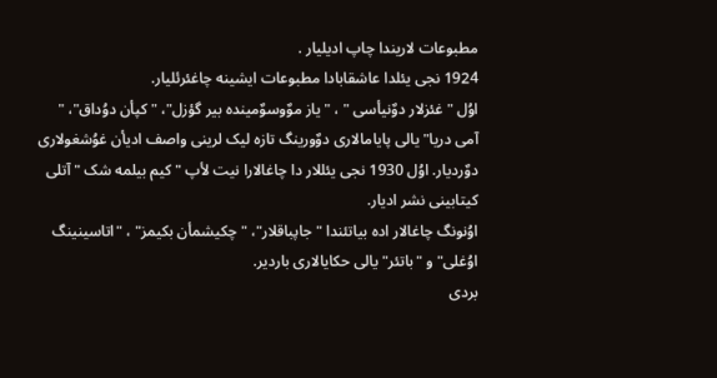مطبوعات لاریندا چاپ ادیلیار .
1924 نجی یئلدا عاشقابادا مطبوعات ایشینه چاغئرئلیار.
اوُل " غئزلار دوٌنیأسی " ، " یاز موٌوسوٌمینده بیر گؤزل"، " کپأن دوُداق"، " آمی دریا" یالی پایامالاری دوٌورینگ تازه لیک لرینی واصف ادیأن غوُشغولاری دوٌردیار. اوُل 1930 نجی یئللار دا چاغالارا نیت لأپ " کیم بیلمه شک " آتلی کیتابینی نشر ادیار.
اوُنونگ چاغالار اده بیاتئندا " جاپباقلار"، " چکیشمأن بکیمز" ، "اتاسینینگ اوُغلی" و "باتئر" یالی حکایالاری باردیر.
بردی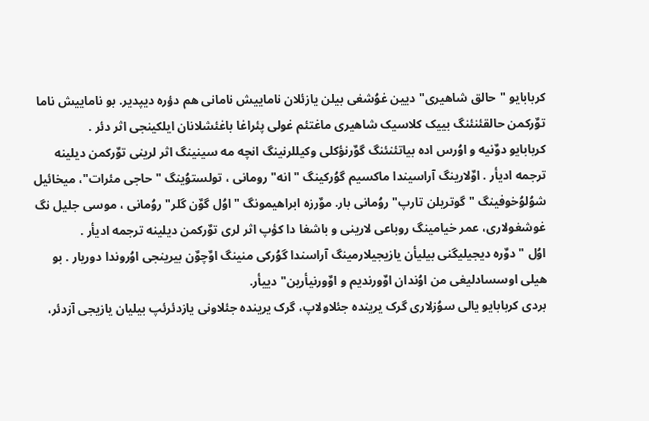کربابایو "حالق شاهیری" دیین غوُشغی بیلن یازئلان ناماییش نامانی هم دؤره دیپدیر. بو ناماییش ناما توٌرکمن حالقئنئنگ بییک کلاسیک شاهیری ماغتئم غولی پئراغا باغئشلانان ایلکینجی اثر دئر .
کربابایو دوٌنیه و اوُرس اده بیاتئنئنگ گوٌرنؤکلی وکیللرنینگ انچه مه سینینگ اثر لرینی توٌرکمن دیلینه ترجمه ادیأر . اوٌلارینگ آراسیندا ماکسیم گوُرکینگ " انه" رومانی ، تولستوُینگ " حاجی مئرات"، میخائیل شوُلوُخوفینگ " گوتریلن تارپ" روُمانی بار. موٌرزه ابراهیمونگ " اوُل گوٌن گلر" روُمانی ، موسی جلیل نگ غوشغولاری، عمر خیامینگ روباعی لارینی و باشغا دا کؤپ اثر لری توٌرکمن دیلینه ترجمه ادیأر .
اوُل "دوٌره دیجیلیگنی بیلیأن یازیجیلارمینگ آراسندا گوُرکی منینگ اوٌچوٌن بیرینجی اوُروندا دوریار . بو هیلی اوسسادلیغی من اوُندان اوٌورندیم و اوٌورنیأرین" دییأر.
بردی کربابایو یالی سوُزلاری گرک یرینده جئلاولاپ، گرک یرینده جئلاونی یازدئرئپ بیلیان یازیجی آزدئر،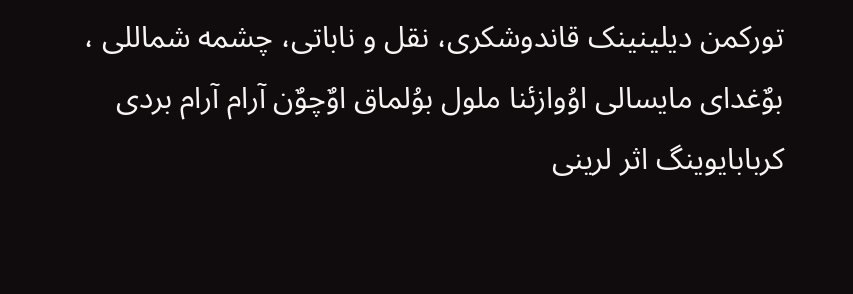تورکمن دیلینینک قاندوشکری، نقل و ناباتی، چشمه شماللی ، بوٌغدای مایسالی اوُوازئنا ملول بوُلماق اوٌچوٌن آرام آرام بردی کربابایوینگ اثر لرینی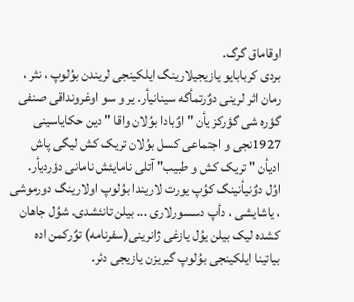اوقاماق گرگ.
بردی کربابایو یازیجیلارینگ ایلکینجی لریندن بوُلوپ ، نثر ، رمان اثر لرینی دوٌرتمأگه سینانیأر. یر و سو اوغرونداقی صنفی گؤره شی گؤرکز یأن " اوٌبادا بوُلان واقا " دین حکایاسینی 1927نجی و اجتماعی کسل بوُلان تریک کش لیگی پاش ادیأن " تریک کش و طبیب" آتلی نامایئش نامانی دؤردیأر.
اوُل دوٌنیأنینگ کوُپ یورت لاریندا بوُلوپ اولارینگ دورموشی ، یاشایشی ، دأپ دسسورلاری ... بیلن تانئشدی. شوُل جاهان کشده لیک بیلن یوُل یازغی ژانرینی(سفرنامه) توٌرکمن اده بیاتینا ایلکینجی بوُلوپ گیریزن یازیجی دئر.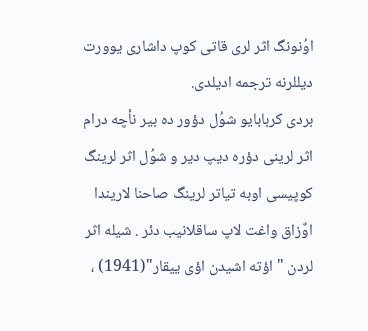اوُنونگ اثر لری قاتی کوپ داشاری یوورت دیللرنه ترجمه ادیلدی.
بردی کربابایو شوُل دؤور ده بیر نأچه درام اثر لرینی دؤره دیپ دیر و شوُل اثر لرینگ کوپیسی اوبه تیاتر لرینگ صاحنا لاریندا اوٌزاق واغت لاپ ساقلانیب دئر . شیله اثر لردن " اؤته اشیدن اؤی ییقار"(1941) ،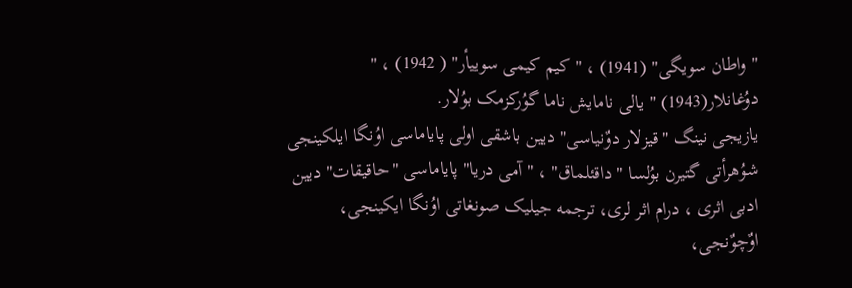" واطان سویگی" (1941) ، " کیم کیمی سوییأر" ( 1942) ، " دوُغانلار(1943) " یالی نامایش ناما گوُرکزمک بوُلار.
یازیجی نینگ "قیزلار دوٌنیاسی" دیین باشقی اولی پایاماسی اوُنگا ایلکینجی شوُهرأتی گتیرن بوُلسا " داقئلماق" ، " آمی دریا" پایاماسی "حاقیقات" دیین ادبی اثری ، درام اثر لری، ترجمه جیلیک صونغاتی اوُنگا ایکینجی، اوٌچوٌنجی،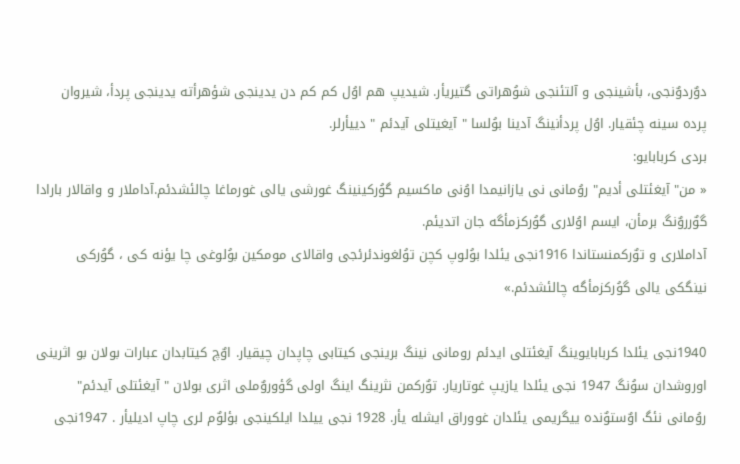دوٌردوٌنجی، بأشینجی و آلتئنجی شوُهراتی گتیریأر. شیدیپ هم اوُل کم کم دن یدینجی شؤهرأته یدینجی پردأ، شیروان پرده سینه چئقیار. اوُل پردأنینگ آدینا بوُلسا " آیغیتلی آیدئم " دییأرلر.
بردی کربابایو:
« من" آیغئتلی أدیم" روُمانی نی یازانیمدا اوُنی ماکسیم گوُرکینینگ غورشی یالی غورماغا چالئشدئم.آداملار و واقالار بارادا گوٌرروٌنگ برمأن، ایسم اوُلاری گوُرکزمأگه جان اتدیئم.
آداملاری و توٌرکمنستاندا 1916نجی یئلدا بوُلوپ کچن توُلغوندئرئجی واقالای مومکین بوُلوغی چا یؤنه کی ، گوُرکی نینگکی یالی گوُرکزمأگه چالئشدئم.»

1940نجی یئلدا کربابایوینگ آیغئتلی ایدئم رومانی نینگ برینجی کیتابی چاپدان چیقیار. اوٌچ کیتابدان عبارات بولان بو اثرینی اوروشدان سوُنگ 1947 نجی یئلدا یازیپ غوتاریار. توٌرکمن نثرینگ اینگ اولی گؤوروٌملی اثری بولان " آیغئتلی آیدئم" روُمانی نئگ اوٌستوٌنده ییگریمی یئلدان غووراق ایشله یأر. 1928 نجی ییلدا ایلکینجی بؤلوٌم لری چاپ ادیلیأر . 1947نجی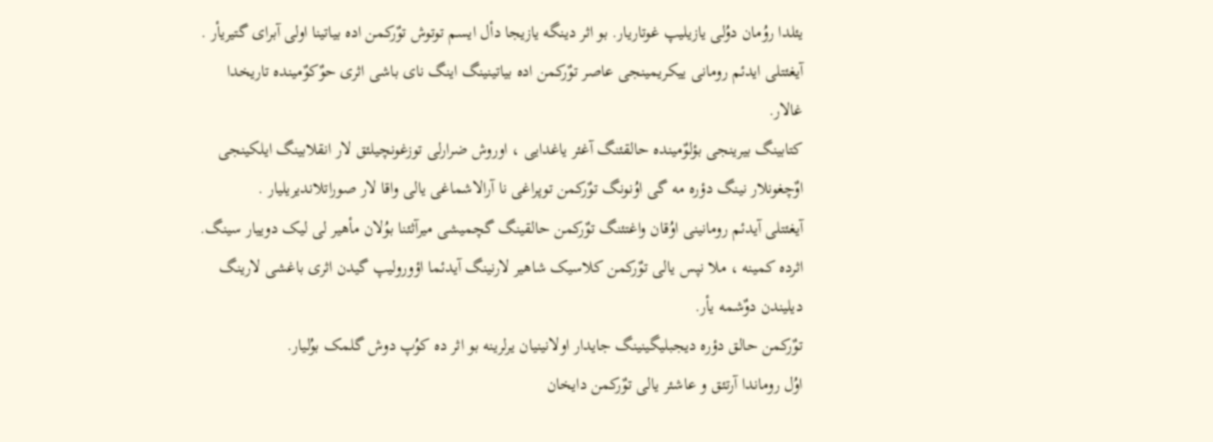یئلدا روُمان دوُلی یازیلیپ غوتاریار. بو اثر دینگه یازیجا دأل ایسم توتوش توٌرکمن اده بیاتینا اولی آبرای گتیریأر . آیغئتلی ایدئم رومانی ییکریمینجی عاصر توٌرکمن اده بیاتینینگ اینگ نای باشی اثری حوٌکوٌمینده تاریخدا غالار.
کتابینگ بیرینجی بؤلوٌمینده حالقئنگ آغئر یاغدایی ، اوروش ضرارلی توزغونچیلئق لار انقلابینگ ایلکینجی اوٌچغونلار نینگ دؤره مه گی اوُنونگ توٌرکمن توپراغی نا آرالاشماغی یالی واقا لار صوراتلاندیریلیار .
آیغئتلی آیدئم رومانینی اوُقان واغتئنگ توٌرکمن حالقینگ گچمیشی میرآثئنا بوُلان مأهیر لی لیک دوییار سینگ. اثرده کمینه ، ملا نپس یالی توٌرکمن کلاسیک شاهیر لارنینگ آیدئما اؤورولیپ گیدن اثری باغشی لارینگ دیلیندن دوٌشمه یأر.
توٌرکمن حالق دؤره دیجبلیگینینگ جایدار اولانینیان یرلرینه بو اثر ده کوُپ دوش گلمک بوُلیار.
اوُل روماندا آرتئق و عاشئر یالی توٌرکمن دایخان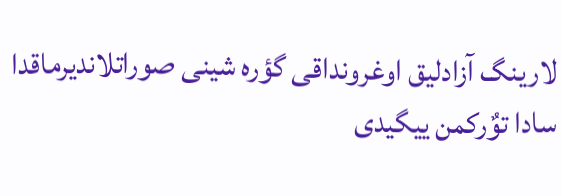لارینگ آزادلیق اوغرونداقی گؤره شینی صوراتلاندیرماقدا سادا توٌرکمن ییگیدی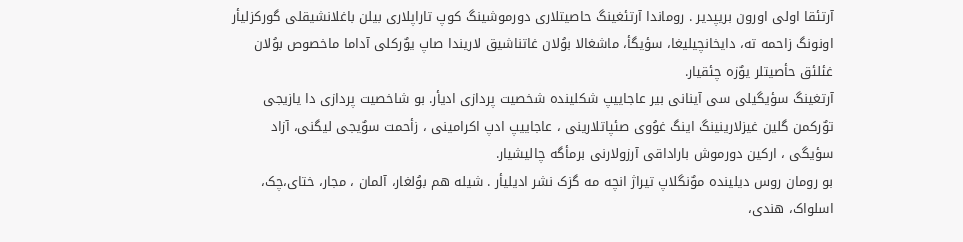آرتئقا اولی اورون بریپدیر . روماندا آرتئغینگ حاصیتلاری دورموشینگ کوپ تاراپلاری بیلن باغلانشیقلی گورکزلیأر اونونگ زاحمه ته، دایخانچیلیغا، سؤیگأ، ماشغالا بوُلان غاتناشیق لاریندا صاپ یوٌرکلی آداما ماخصوص بوُلان غئلئق حأصیتلر یوٌزه چئقیار.
آرتغینگ سؤیگیلی سی آینانی بیر عاجاییپ شکلینده شخصیت پردازی ادیأر. بو شاخصیت پردازی دا یازیجی توٌرکمن گلین غیزلارینینگ اینگ غوُوی صئپاتلارینی ، عاجاییپ ادپ اکرامینی ، زأحمت سوٌیجی لیگنی، آزاد سؤیگی ، ارکین دورموش باراداقی آرزولارنی برمأگه چالیشیار.
بو رومان روس دیلینده موٌنگلاپ تیراژ انچه مه گزک نشر ادیلیأر . شیله هم بوُلغار، آلمان ، مجار، ختای،چک، اسلواک، هندی،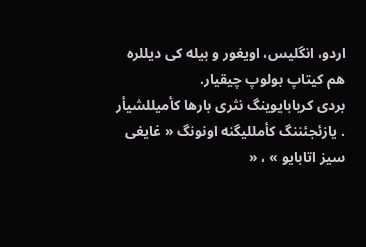اردو، انگلیس، اویغور و بیله کی دیللره هم کیتاپ بولوپ چیقیار.
بردی کربابایوینگ نثری بارها کأمیللشیأر . یازئجئننگ کأمللیگنه اونونگ « غایغی سیز اتابایو » ، «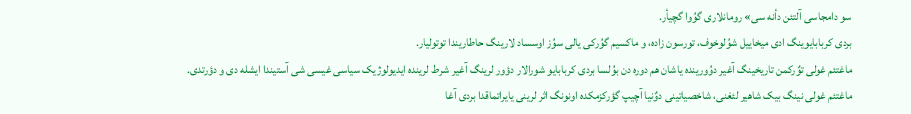سو دامجاسی آلتئن دأنه سی» رومانلاری گوُوا گچیأر.
بردی کربابایوینگ ادی میخاییل شوُلوخوف، تورسون زاده، و ماکسیم گوُرکی یالی سوُز اوسساد لارینگ حاطاریندا توتولیار.
ماغتئم غولی توٌرکمن تاریخینگ آغیر دوُورینده یاشان هم دوره دن بوُلسا بردی کربابایو شورالار دؤور لرینگ آغیر شرط لرینده ایدیولوژیک سیاسی غیسی شی آستیندا ایشله دی و دؤرتدی.
ماغتئم غولی نینگ بیک شاهیر لئغنی، شاخصیاتینی دوٌنیا آچیپ گؤرکزمکده اونونگ اثر لرینی یایراتماقدا بردی آغا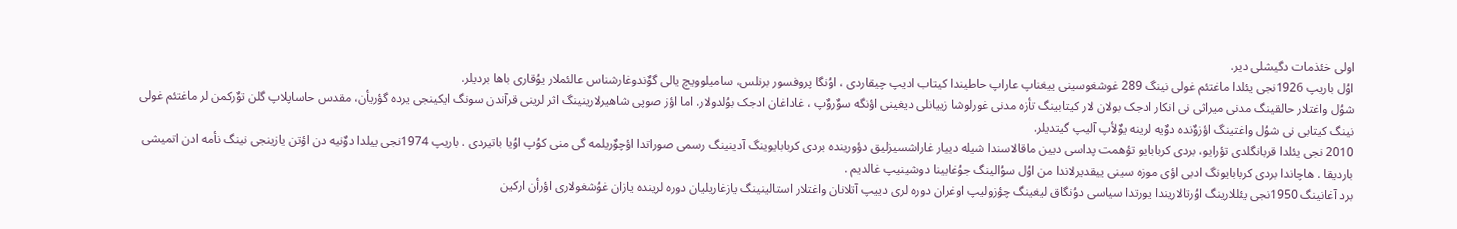اولی خئذمات دگیشلی دیر.
اوُل باریپ 1926نجی یئلدا ماغتئم غولی نینگ 289 غوشغوسینی ییغناپ عاراپ حاطیندا کیتاب ادیپ چیقاردی ، اوُنگا پروفسور برنلس، سامیلوویچ یالی گوٌندوغارشناس عالئملار یوُقاری باها بردیلر.
شوُل واغتلار حالقینگ مدنی میراثی نی انکار ادجک بولان لار کیتابینگ تأزه مدنی غورلوشا زییانلی دیغینی اؤنگه سوٌروٌپ ، غاداغان ادجک بوُلدولار. اما اؤز صوپی شاهیرلارینینگ اثر لرینی قرآندن سونگ ایکینجی یرده گؤریأن، مقدس حاساپلاپ گلن توٌرکمن لر ماغتئم غولی نینگ کیتابی نی شوُل واغتینگ اؤزوٌنده دوٌیه لرینه یوٌلأپ آلیپ گیتدیلر.
2010 نجی یئلدا قربانگلدی تؤرایو، بردی کربابایو تؤهمت پداسی دیین ماقالاسندا شیله دییار غاراشسیزلیق دؤورینده بردی کربابایوینگ آدینینگ رسمی صوراتدا اؤچوٌریلمه گی منی کوُپ اوُیا باتیردی . باریپ 1974نجی ییلدا دوٌنیه دن اؤتن یازینجی نینگ نأمه ادن اتمیشی باردیقا . هاچاندا بردی کربابایونگ ادبی اؤی موزه سینی ییقدیرلاندا من اوُل سوُالینگ جوُغابینا دوشینیپ غالدیم .
برد آغانینگ 1950نجی یئللارینگ اوُرتالاریندا یورتدا سیاسی دوُنگاق لیغینگ چؤزولیپ اوغران دوره لری دییپ آتلانان واغتلار استالینینگ یازغاریلیان دوره لرینده یازان غوُشغولاری اؤرأن ارکین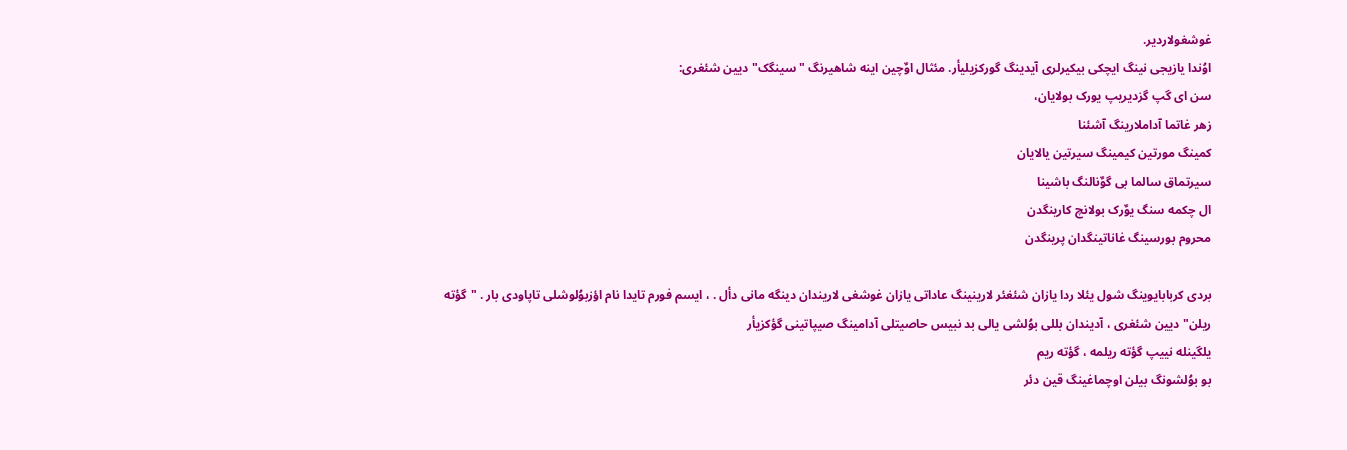غوشغولاردیر.
اوُندا یازیجی نینگ ایچکی بیکیرلری آیدینگ گورکزیلیأر. مئثال اوٌچین اینه شاهیرنگ " سینگک" دیین شئغری:
سن ای گپ گزدیریپ یورک بولایان،
زهر غاتما آداملارینگ آشئنا
کمینگ مورتین کیمینگ سیرتین یالایان
سیرتماق سالما بی گوٌنالنگ باشینا
ال چکمه سنگ یوٌرک بولانچ کارینگدن
محروم بورسینگ غاناتینگدان پرینگدن

بردی کربابایوینگ شول یئلا ردا یازان شئغئر لارینینگ عاداتی یازان غوشغی لاریندان دینگه مانی دأل . ، ایسم فورم تایدا نام اؤزبوُلوشلی تاپاودی بار . "گؤته ریلن" دیین شئغری ، آدیندان بللی بوُلشی یالی بد نبیس حاصیتلی آدامینگ صیپاتینی گؤکزیأر
یلگینله نییپ گؤته ریلمه ، گؤته ریم
بو بوُلشونگ بیلن اوچماغینگ قین دئر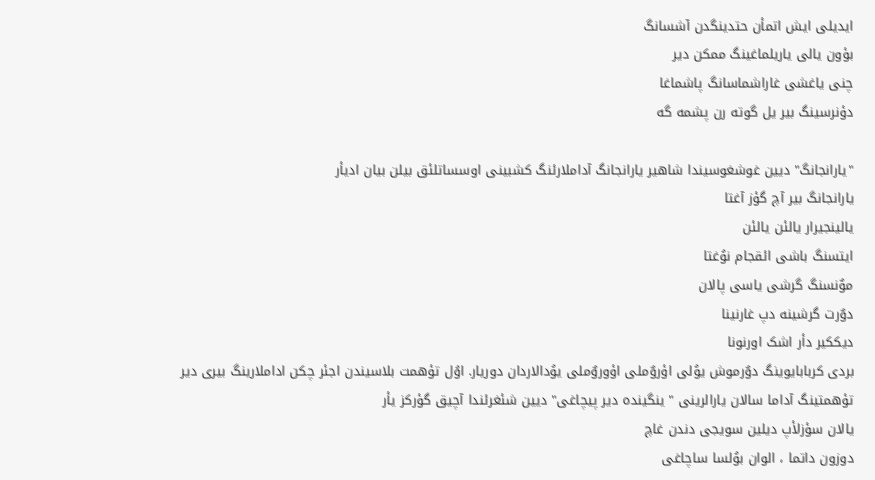ایدیلی ایش اتمأن حتدینگدن آشسانگ
بؤون یالی یاریلماغینگ ممکن دیر
چنی یاغشی غاراشماسانگ پاشماغا
دؤنرسینگ بیر یل گوته رن پشمه گه

"یارانجانگ" دیین غوشغوسیندا شاهیر یارانجانگ آداملارئنگ کشبینی اوسساتلئق بیلن بیان ادیأر
یارانجانگ بیر آچ گؤز آغتا
یالینجیرار یالئن یالئن
ایتسنگ باشی ائقجام نوُغتا
موٌنسنگ گرشی یاسی پالان
دوٌرت گرشینه دپ غارنینا
دیککیر دأر اشک اورنونا
بردی کربابایوینگ دوٌرموش یوُلی اؤروٌملی اؤوروٌملی یوُدالاردان دوریار. اوُل تؤهمت بلاسیندن اجئر چکن اداملارینگ بیری دیر تؤهمتینگ آداما سالان یارالرینی " ینگینده دیر پیچاغی" دیین شئغرئندا آچیق گؤرکز یأر
یالان سؤزلأپ دیلین سویجی دندن غاچ
دوزون داتما ، الوان بوُلسا ساچاغی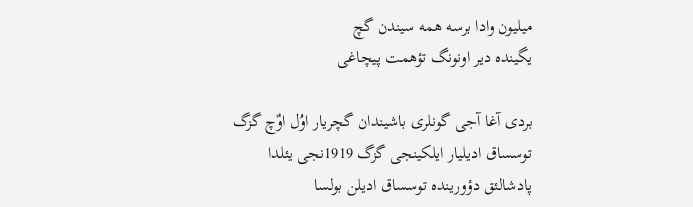میلیون وادا برسه همه سیندن گچ
یگینده دیر اونونگ تؤهمت پیچاغی

بردی آغا آجی گونلری باشیندان گچریار اوُل اوٌچ گزگ توسساق ادیلیار ایلکینجی گزگ 1919نجی یئلدا پادشالئق دؤورینده توسساق ادیلن بولسا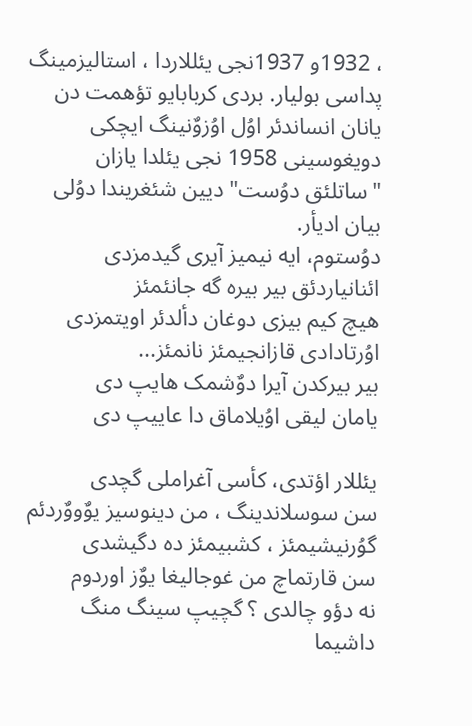، 1932و 1937نجی یئللاردا ، استالیزمینگ پداسی بولیار. بردی کربابایو تؤهمت دن یانان انساندئر اوُل اوُزوٌنینگ ایچکی دویغوسینی 1958 نجی یئلدا یازان "ساتلئق دوُست" دیین شئغریندا دوُلی بیان ادیأر.
دوُستوم، ایه نیمیز آیری گیدمزدی
ائنانیاردئق بیر بیره گه جانئمئز
هیچ کیم بیزی دوغان دألدئر اویتمزدی
اوُرتادادی قازانجیمئز نانمئز...
بیر بیرکدن آیرا دوٌشمک هایپ دی
یامان لیقی اوُیلاماق دا عاییپ دی

یئللار اؤتدی، کأسی آغراملی گچدی
سن سوسلاندینگ ، من دینوسیز یوٌووٌردئم
گوُرنیشیمئز ، کشبیمئز ده دگیشدی
سن قارتماچ من غوجالیغا یوٌز اوردوم
نه دؤو چالدی ؟ گچیپ سینگ منگ داشیما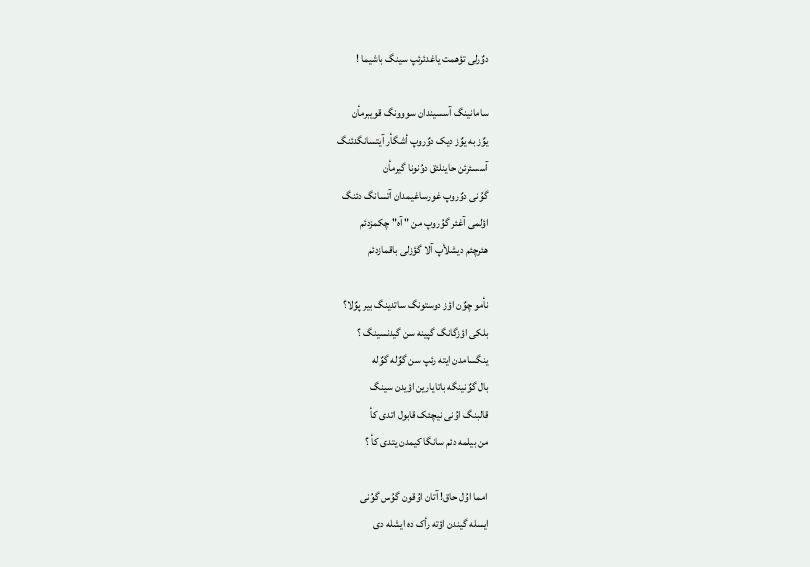دوٌرلی تؤهمت یاغدئرئپ سینگ باشیما !

سامانینگ آسسیندان سووونگ قویبرمأن
یوٌز به یوٌز دیک دوٌروپ أشگأر آیتسانگدئنگ
آسسئرئن حاینلئق دوُنونا گیرمأن
گوُنی دوٌروپ غورساغیمدان آتسانگ دئنگ
اؤلمی آغئر گوُروپ من " آه" چکمزدئم
هئرچئم دیشلأپ آلا گؤزلی باقمازدئم

نأمو چوٌن اؤز دوستونگ ساتدینگ بیر پوٌلا؟
بلکی اؤزگانگ گپینه سن گیدنسینگ ؟
ینگسامدن ایته رئپ سن گوٌله گوٌله
بال گوٌنینگه باتایارین اؤیدن سینگ
قالبنگ اوُنی نیچئک قابول اتدی کأ
من بیلمه دئم سانگا کیمدن یتدی کأ ؟

امما اوُل حاق! آتان اوُقون گوُس گوُنی
ایسله گیندن اؤته رأک ده ایشله دی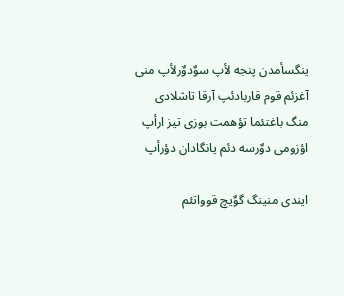ینگسأمدن پنجه لأپ سوٌدوٌرلأپ منی
آغزئم قوم قاربادئپ آرقا تاشلادی
منگ باغتئما تؤهمت بوزی تیز ارأپ
اؤزومی دوٌرسه دئم یانگادان دؤرأپ

ایندی منینگ گوٌیچ قوواتئم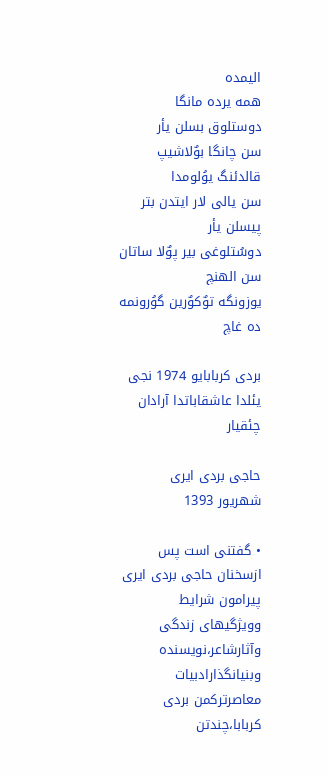الیمده
همه یرده مانگا دوستلوق بسلن یأر
سن چانگا بوٌلاشیپ قالدئنگ یوُلومدا
سن یالی لار ایتدن بتر پیسلن یأر
دوسُتلوغی بیر پوٌلا ساتان سن الهنچ
یوزونگه توٌکوٌرین گوُرونمه ده غاچ

بردی کربابایو 1974 نجی یئلدا عاشقاباتدا آرادان چئقیار

حاجی بردی ایری
شهریور 1393

• گفتنی است پس ازسخنان حاجی بردی ایری پیرامون شرایط وویژگیهای زندگی وآثارشاعر،نویسنده وبنیانگذارادبیات معاصرترکمن بردی کربابا،چندتن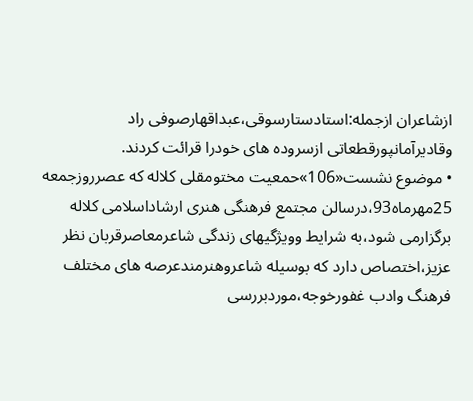ازشاعران ازجمله:استادستارسوقی،عبداقهارصوفی راد وقادیرآمانپورقطعاتی ازسروده های خودرا قرائت کردند.
• موضوع نشست«106»حمعیت مختومقلی کلاله که عصرروزجمعه 25مهرماه93،درسالن مجتمع فرهنگی هنری ارشاداسلامی کلاله برگزارمی شود،به شرایط وویژگیهای زندگی شاعرمعاصرقربان نظر عزیز،اختصاص دارد که بوسیله شاعروهنرمندعرصه های مختلف فرهنگ وادب غفورخوجه،موردبررسی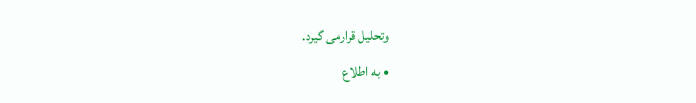وتحلیل قرارمی گیرد.
• به اطلاع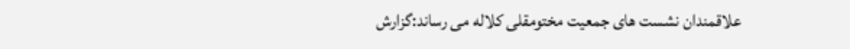علاقمندان نشست های جمعیت مختومقلی کلاله می رساند:گزارش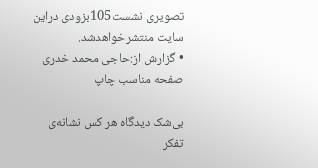تصویری نشست105بزودی دراین سایت منتشرخواهدشد.
• گزارش از:حاجی محمد خدری
صفحه مناسب چاپ

بی‌شک دیدگاه هر کس نشانه‌ی تفکر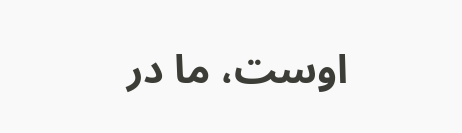اوست، ما در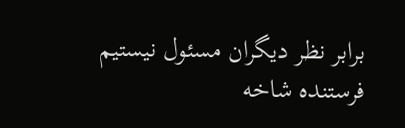برابر نظر دیگران مسئول نیستیم
فرستنده شاخه